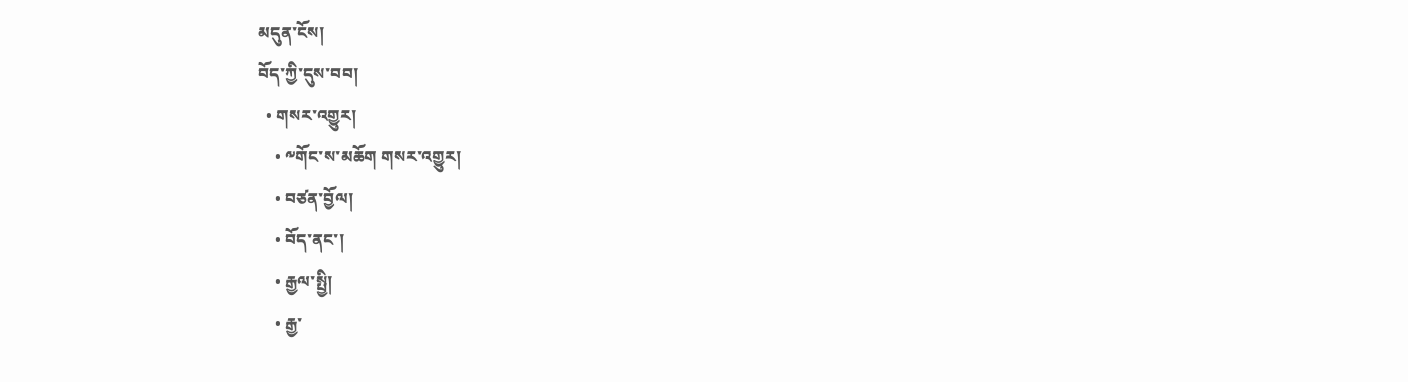མདུན་ངོས།
བོད་ཀྱི་དུས་བབ།
  • གསར་འགྱུར།
    • ༸གོང་ས་མཆོག གསར་འགྱུར།
    • བཙན་བྱོལ།
    • བོད་ནང་།
    • རྒྱལ་སྤྱི།
    • རྒྱ་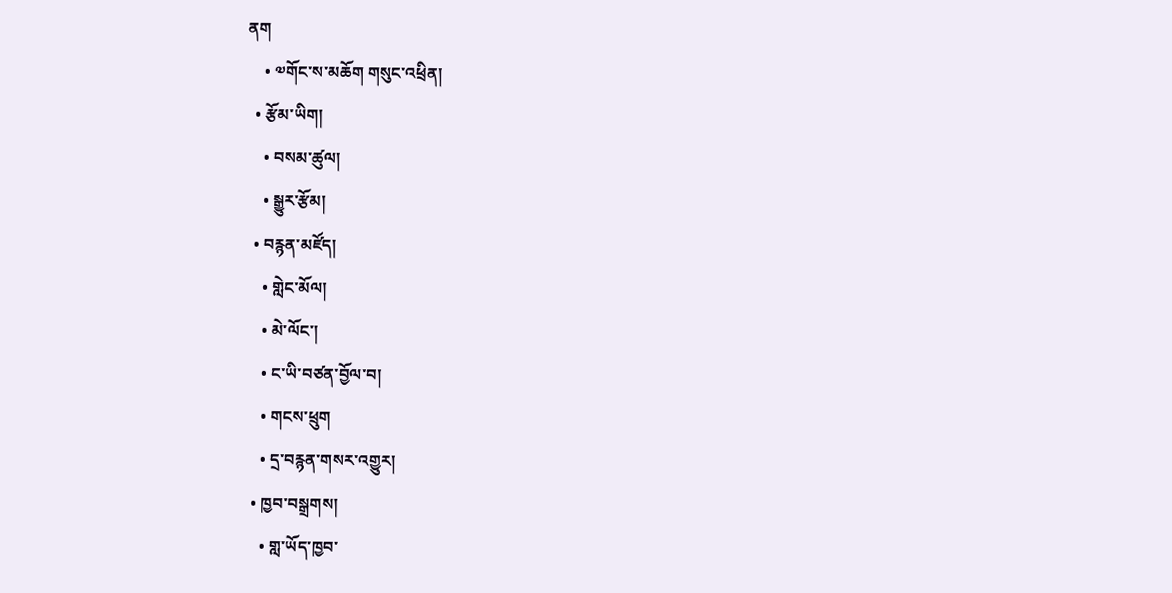ནག
    • ༧གོང་ས་མཆོག གསུང་འཕྲིན།
  • རྩོམ་ཡིག།
    • བསམ་ཚུལ།
    • སྒྱུར་རྩོམ།
  • བརྙན་མཛོད།
    • གླེང་མོལ།
    • མེ་ལོང་།
    • ང་ཡི་བཙན་བྱོལ་བ།
    • གངས་ཕྲུག
    • དྲ་བརྙན་གསར་འགྱུར།
  • ཁྱབ་བསྒྲགས།
    • གླ་ཡོད་ཁྱབ་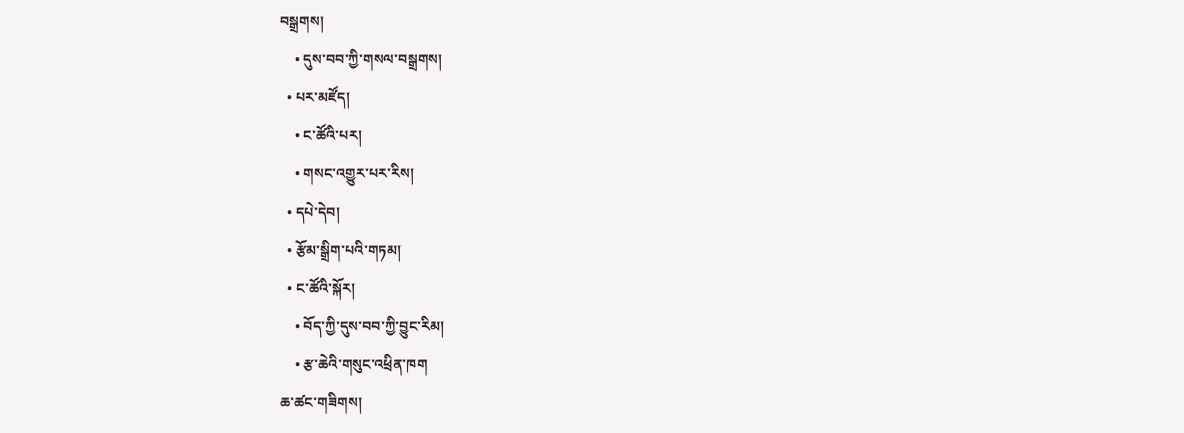བསྒྲགས།
    • དུས་བབ་ཀྱི་གསལ་བསྒྲགས།
  • པར་མཛོད།
    • ང་ཚོའི་པར།
    • གསང་འགྱུར་པར་རིས།
  • དཔེ་དེབ།
  • རྩོམ་སྒྲིག་པའི་གཏམ།
  • ང་ཚོའི་སྐོར།
    • བོད་ཀྱི་དུས་བབ་ཀྱི་བྱུང་རིམ།
    • རྩ་ཆེའི་གསུང་འཕྲིན་ཁག
ཆ་ཚང་གཟིགས།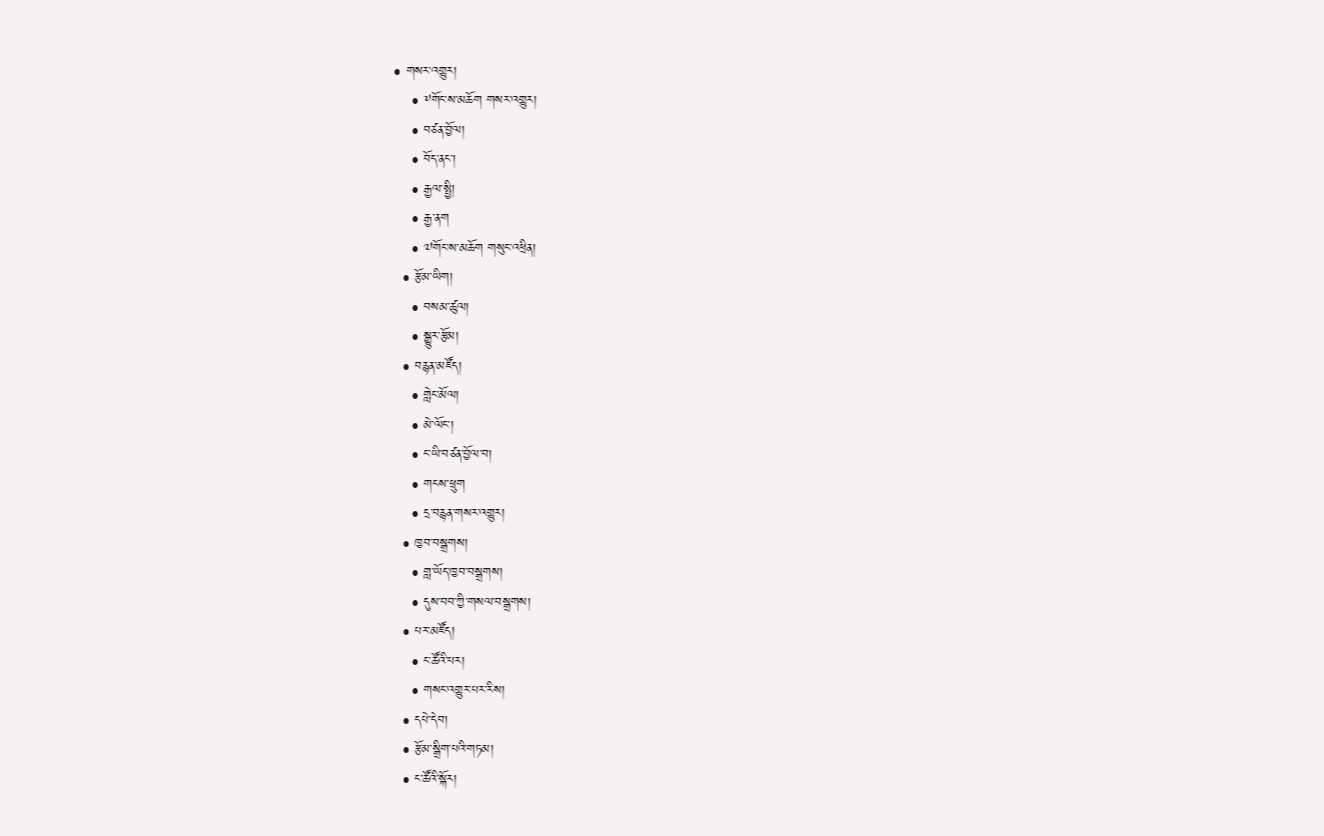• གསར་འགྱུར།
    • ༸གོང་ས་མཆོག གསར་འགྱུར།
    • བཙན་བྱོལ།
    • བོད་ནང་།
    • རྒྱལ་སྤྱི།
    • རྒྱ་ནག
    • ༧གོང་ས་མཆོག གསུང་འཕྲིན།
  • རྩོམ་ཡིག།
    • བསམ་ཚུལ།
    • སྒྱུར་རྩོམ།
  • བརྙན་མཛོད།
    • གླེང་མོལ།
    • མེ་ལོང་།
    • ང་ཡི་བཙན་བྱོལ་བ།
    • གངས་ཕྲུག
    • དྲ་བརྙན་གསར་འགྱུར།
  • ཁྱབ་བསྒྲགས།
    • གླ་ཡོད་ཁྱབ་བསྒྲགས།
    • དུས་བབ་ཀྱི་གསལ་བསྒྲགས།
  • པར་མཛོད།
    • ང་ཚོའི་པར།
    • གསང་འགྱུར་པར་རིས།
  • དཔེ་དེབ།
  • རྩོམ་སྒྲིག་པའི་གཏམ།
  • ང་ཚོའི་སྐོར།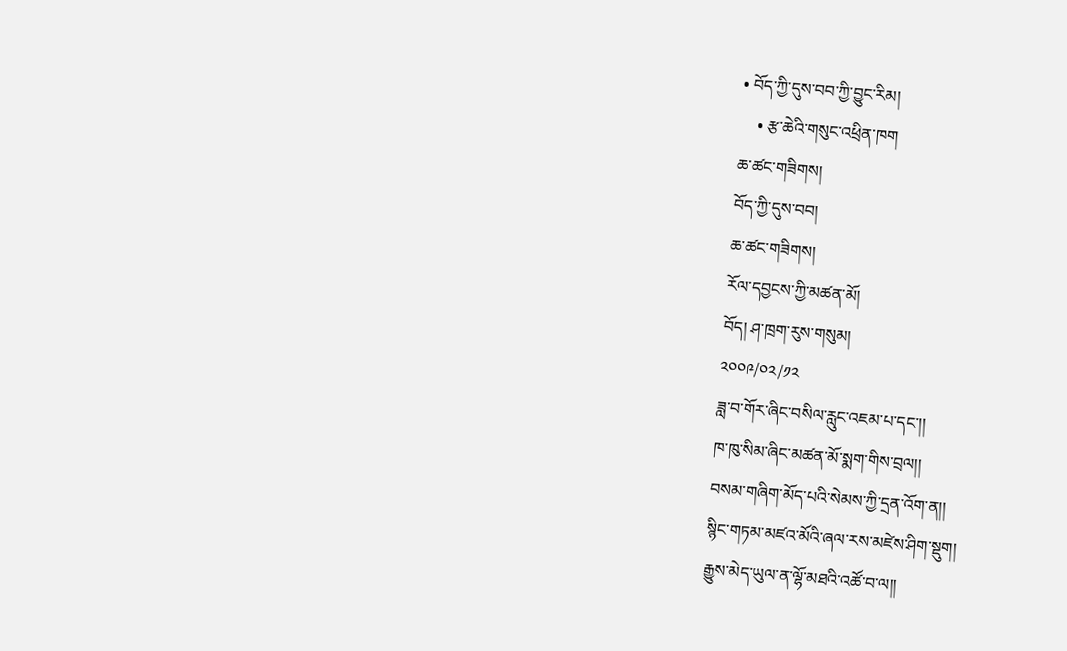• བོད་ཀྱི་དུས་བབ་ཀྱི་བྱུང་རིམ།
    • རྩ་ཆེའི་གསུང་འཕྲིན་ཁག
ཆ་ཚང་གཟིགས།
བོད་ཀྱི་དུས་བབ།
ཆ་ཚང་གཟིགས།
རོལ་དབྱངས་ཀྱི་མཚན་མོ།
བོད། ཤ་ཁྲག་རུས་གསུམ།
༢༠༠༩/༠༢/༡༢
ཟླ་བ་གོར་ཞིང་བསིལ་རླུང་འཇམ་པ་དང་།།
ཁ་ཁུ་སིམ་ཞིང་མཚན་མོ་སྨག་གིས་བྲལ།།
བསམ་གཞིག་མོད་པའི་སེམས་ཀྱི་དྲན་འོག་ན།།
སྙིང་གཏམ་མཛའ་མོའི་ཞལ་རས་མཛེས་ཤིག་སྡུག།
རྒྱུས་མེད་ཡུལ་ན་ལྷོ་མཐའི་འཚོ་བ་ལ།།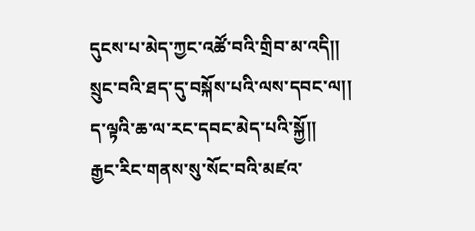དུངས་པ་མེད་ཀྱང་འཚོ་བའི་གྲིབ་མ་འདི།།
སྲུང་བའི་ཐད་དུ་བསྐོས་པའི་ལས་དབང་ལ།།
ད་ལྟའི་ཆ་ལ་རང་དབང་མེད་པའི་སྐྱོ།།
རྒྱང་རིང་གནས་སུ་སོང་བའི་མཛའ་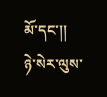མོ་དང་།།
ཉེ་སེར་ལུས་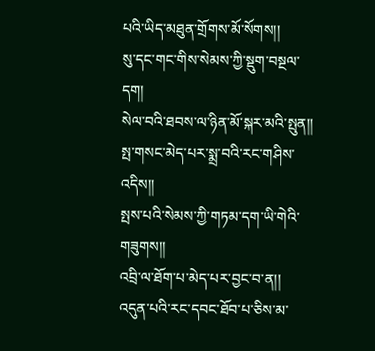པའི་ཡིད་མཐུན་གྲོགས་མོ་སོགས།།
སུ་དང་གང་གིས་སེམས་ཀྱི་སྡུག་བསྔལ་དག།
སེལ་བའི་ཐབས་ལ་ཉིན་མོ་སྐར་མའི་སྤུན།།
སྤ་གསང་མེད་པར་སྨྲ་བའི་རང་གཤིས་འདིས།།
སྤས་པའི་སེམས་ཀྱི་གཏམ་དག་ཡི་གེའི་གཟུགས།།
འབྲི་ལ་ཐོག་པ་མེད་པར་བྱང་བ་ན།།
འདུན་པའི་རང་དབང་ཐོབ་པ་ཅིས་མ་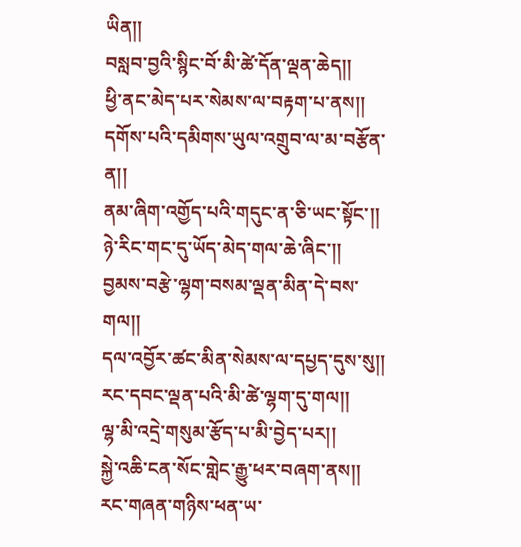ཡིན།།
བསླབ་བྱའི་སྙིང་བོ་མི་ཚེ་དོན་ལྡན་ཆེད།།
ཕྱི་ནང་མེད་པར་སེམས་ལ་བརྟག་པ་ནས།།
དགོས་པའི་དམིགས་ཡུལ་འགྲུབ་ལ་མ་བརྩོན་ན།།
ནམ་ཞིག་འགྱོད་པའི་གདུང་ན་ཅི་ཡང་སྟོང་།།
ཉེ་རིང་གང་དུ་ཡོད་མེད་གལ་ཆེ་ཞིང་།།
བྱམས་བརྩེ་ལྷག་བསམ་ལྡན་མིན་དེ་བས་གལ།།
དལ་འབྱོར་ཚང་མིན་སེམས་ལ་དཔྱད་དུས་སུ།།
རང་དབང་ལྡན་པའི་མི་ཚེ་ལྷག་དུ་གལ།།
ལྷ་མི་འདྲེ་གསུམ་རྩོད་པ་མི་བྱེད་པར།།
སྐྱེ་འཆི་ངན་སོང་གླེང་རྒྱུ་ཕར་བཞག་ནས།།
རང་གཞན་གཉིས་ཕན་ཡ་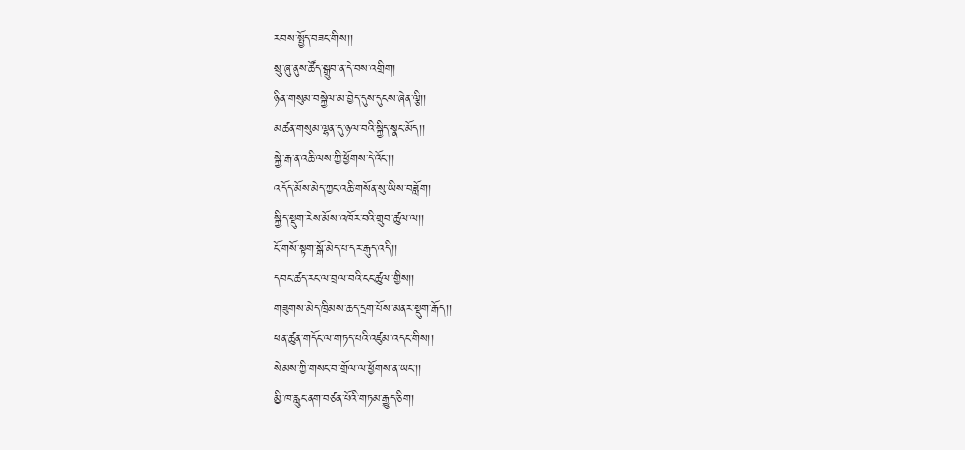རབས་སྤྱོད་བཟང་གིས།།
སྲུ་ཞུ་ནུས་ཚོད་སྒྲུབ་ན་དེ་བས་འགྲིག།
ཉིན་གསུམ་བསྐྱེལ་མ་བྱེད་དུས་དུངས་ཞེན་ལྕི།།
མཚན་གསུམ་ལྷན་དུ་ཉལ་བའི་སྐྱིད་སྣང་མོད།།
སྐྱེ་རྒ་ན་འཆི་ལས་ཀྱི་ཕྱོགས་དེ་འོང་།།
འདོད་མོས་མེད་ཀྱང་འཆི་གསོན་སུ་ཡིས་བཟློག།
སྐྱིད་སྡུག་རེས་མོས་འཁོར་བའི་གྲུབ་ཚུལ་ལ།།
ངོ་གསོ་སྟག་སྒོ་མེད་པ་དར་རྒུད་འདི།།
དབང་ཚད་རང་ལ་བྲལ་བའི་ངང་ཚུལ་གྱིས།།
གཟུགས་མེད་ཁྲིམས་ཆད་དྲག་པོས་མནར་སྡུག་རྒོད།།
ཕན་ཚུན་གདོང་ལ་གཏད་པའི་འཛུམ་འདང་གིས།།
སེམས་ཀྱི་གསང་བ་གྲོལ་ལ་ཕྱོགས་ན་ཡང་།།
མྱི་ཁ་རླུང་ནག་བཙན་པོའི་གཏམ་རྒྱུད་ཅིག།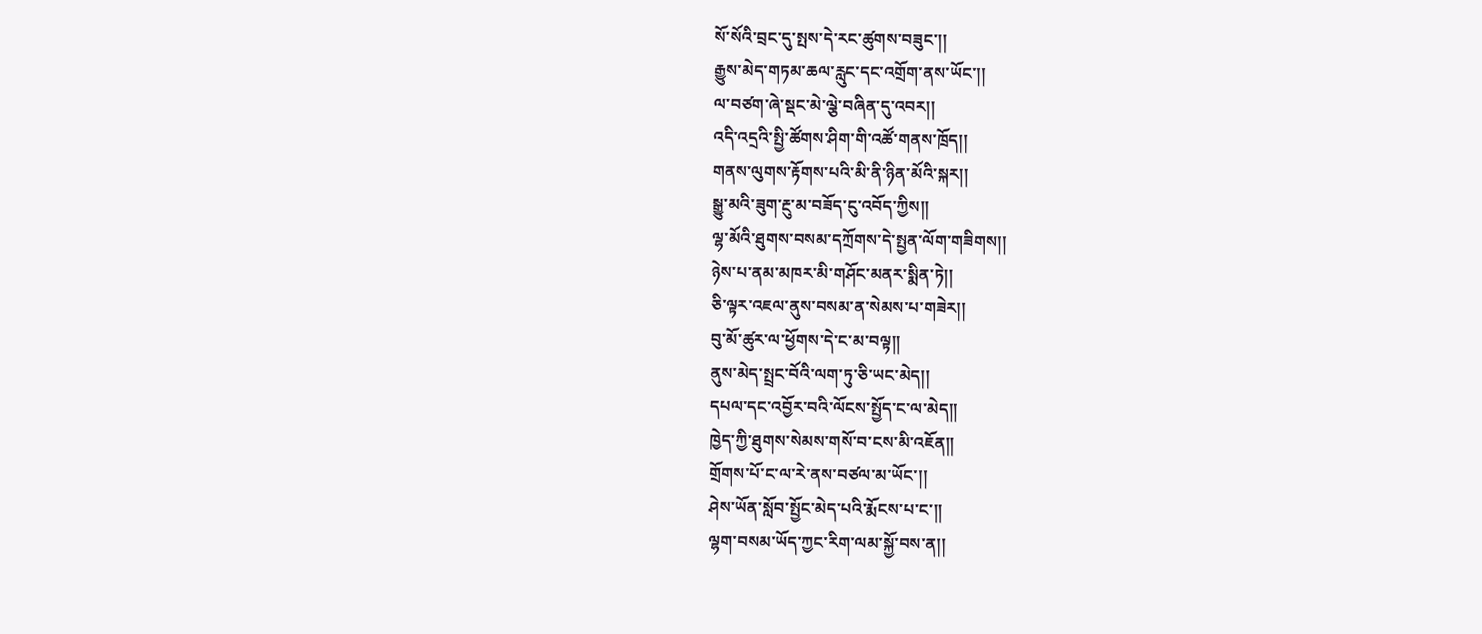སོ་སོའི་བྲང་དུ་སྤས་དེ་རང་ཚུགས་བཟུང་།།
རྒྱུས་མེད་གཏམ་ཆལ་རླུང་དང་འགྲོག་ནས་ཡོང་།།
ལ་བཙག་ཞེ་སྡང་མེ་ལྕེ་བཞིན་དུ་འབར།།
འདི་འདྲའི་སྤྱི་ཚོགས་ཤིག་གི་འཚོ་གནས་ཁྲོད།།
གནས་ལུགས་རྟོགས་པའི་མི་ནི་ཉིན་མོའི་སྐར།།
སྒྱུ་མའི་ཟུག་རྔུ་མ་བཟོད་ངུ་འབོད་ཀྱིས།།
ལྷ་མོའི་ཐུགས་བསམ་དཀྲོགས་དེ་སྤྱན་ལོག་གཟིགས།།
ཉེས་པ་ནམ་མཁར་མི་གཤོང་མནར་སྨིན་ཏེ།།
ཅི་ལྟར་འཇལ་ནུས་བསམ་ན་སེམས་པ་གཟེར།།
བུ་མོ་ཚུར་ལ་ཕྱོགས་དེ་ང་མ་བལྟ།།
ནུས་མེད་སྤྲང་བོའི་ལག་ཏུ་ཅི་ཡང་མེད།།
དཔལ་དང་འབྱོར་བའི་ལོངས་སྤྱོད་ང་ལ་མེད།།
ཁྱེད་ཀྱི་ཐུགས་སེམས་གསོ་བ་ངས་མི་འཇོན།།
གྲོགས་པོ་ང་ལ་རེ་ནས་བཙལ་མ་ཡོང་།།
ཤེས་ཡོན་སློབ་སྤྱོང་མེད་པའི་རྨོངས་པ་ང་།།
ལྷག་བསམ་ཡོད་ཀྱང་རིག་ལམ་སྐྱོ་བས་ན།།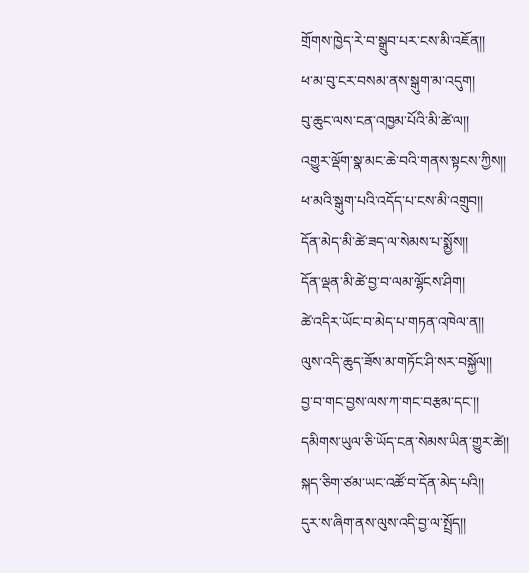གྲོགས་ཁྱེད་རེ་བ་སྒྲུབ་པར་ངས་མི་འཇོན།།
ཕ་མ་བུ་ངར་བསམ་ནས་སྒུག་མ་འདུག།
བུ་ཆུང་ལས་ངན་འཁྱམ་པོའི་མི་ཚེ་ལ།།
འགྱུར་ལྡོག་སྣ་མང་ཆེ་བའི་གནས་སྟངས་ཀྱིས།།
ཕ་མའི་སྒུག་པའི་འདོད་པ་ངས་མི་འགྲུབ།།
དོན་མེད་མི་ཚེ་ཟད་ལ་སེམས་པ་སྨྱོས།།
དོན་ལྡན་མི་ཚེ་བྱ་བ་ལམ་ལྷོངས་ཤིག།
ཚེ་འདིར་ཡོང་བ་མེད་པ་གཏན་འཁེལ་ན།།
ལུས་འདི་ཆུད་ཟོས་མ་གཏོང་ཤི་སར་བསྐྱོལ།།
བྱ་བ་གང་བྱས་ལས་ཀ་གང་བརྩམ་དང་།།
དམིགས་ཡུལ་ཅི་ཡོད་ངན་སེམས་ཡིན་གྱུར་ཚེ།།
སྐད་ཅིག་ཙམ་ཡང་འཚོ་བ་དོན་མེད་པའི།།
དུར་ས་ཞིག་ནས་ལུས་འདི་བྱ་ལ་སྤྲོད།།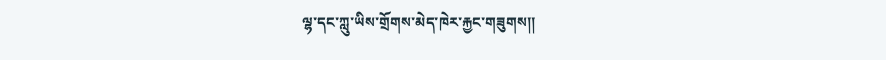ལྷ་དང་ཀླུ་ཡིས་གྲོགས་མེད་ཁེར་རྐྱང་གཟུགས།།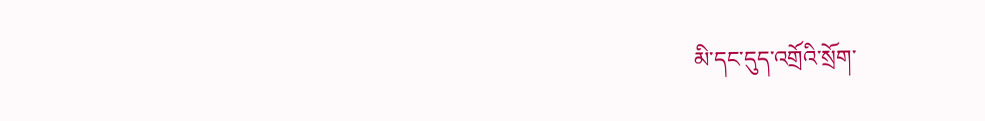མི་དང་དུད་འགྲོའི་སྲོག་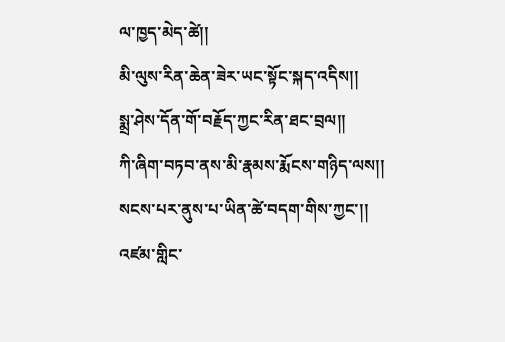ལ་ཁྱད་མེད་ཚེ།།
མི་ལུས་རིན་ཆེན་ཟེར་ཡང་སྟོང་སྐད་འདིས།།
སྨྲ་ཤེས་དོན་གོ་བརྗོད་ཀྱང་རིན་ཐང་བྲལ།།
ཀི་ཞིག་བཏབ་ནས་མི་རྣམས་རྨོངས་གཉིད་ལས།།
སངས་པར་ནུས་པ་ཡིན་ཚེ་བདག་གིས་ཀྱང་།།
འཛམ་གླིང་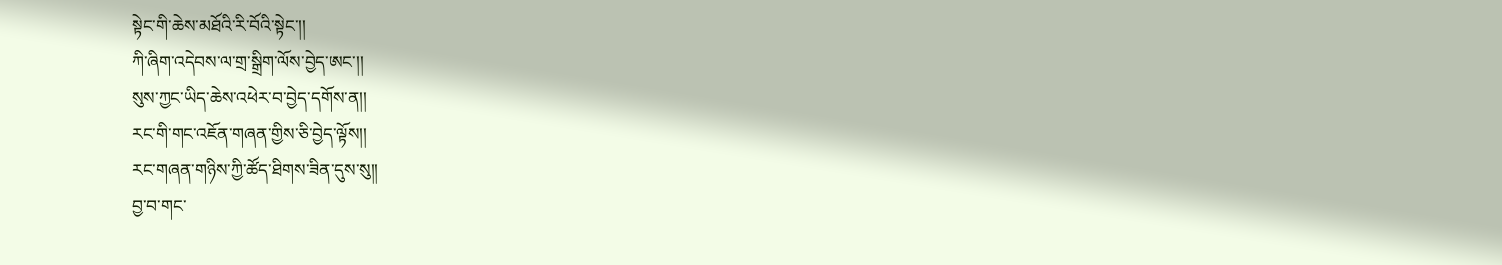སྟེང་གི་ཆེས་མཐོའི་རི་བོའི་སྟེང་།།
ཀི་ཞིག་འདེབས་ལ་གྲ་སྒྲིག་ལོས་བྱེད་ཨང་།།
སུས་ཀྱང་ཡིད་ཆེས་འཕེར་བ་བྱེད་དགོས་ན།།
རང་གི་གང་འཇོན་གཞན་གྱིས་ཅི་བྱེད་ལྟོས།།
རང་གཞན་གཉིས་ཀྱི་ཚོད་ཐིགས་ཟིན་དུས་སུ།།
བྱ་བ་གང་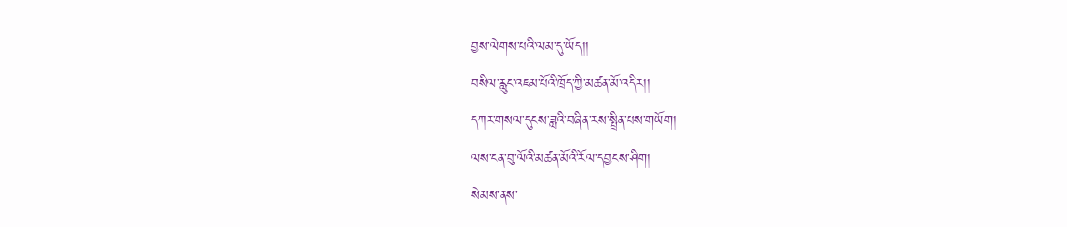བྱས་ལེགས་པའི་ལམ་དུ་ཡོད།།
བསིལ་རླུང་འཇམ་པོའི་ཁྲོད་ཀྱི་མཚན་མོ་འདིར།།
དཀར་གསལ་དུངས་ཟླའི་བཞིན་རས་སྤྲིན་པས་གཡོག།
ལས་ངན་བུ་ལོའི་མཚན་མོའི་རོལ་དབྱངས་ཤིག།
སེམས་ནས་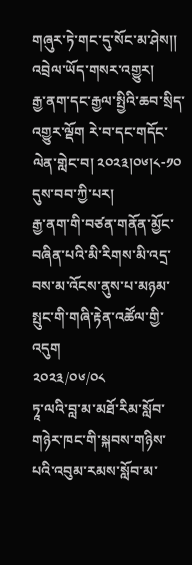གཞུར་ཏེ་གང་དུ་སོང་མ་ཤེས།།
འབྲེལ་ཡོད་གསར་འགྱུར།
རྒྱ་ནག་དང་རྒྱལ་སྤྱིའི་ཆབ་སྲིད་འགྱུར་ལྡོག རེ་བ་དང་གདོང་ལེན་གླེང་བ། ༢༠༢༣།༠༦།༨-༡༠ དུས་བབ་ཀྱི་པར།
རྒྱ་ནག་གི་བཙན་གནོན་མྱོང་བཞིན་པའི་མི་རིགས་མི་འདྲ་བས་མ་འོངས་ནུས་པ་མཉམ་སྤུང་གི་གཞི་རྟེན་འཚོལ་གྱི་འདུག
༢༠༢༣/༠༦/༠༨
ཏཱ་ལའི་བླ་མ་མཐོ་རིམ་སློབ་གཉེར་ཁང་གི་སྐབས་གཉིས་པའི་འབུམ་རམས་སློབ་མ་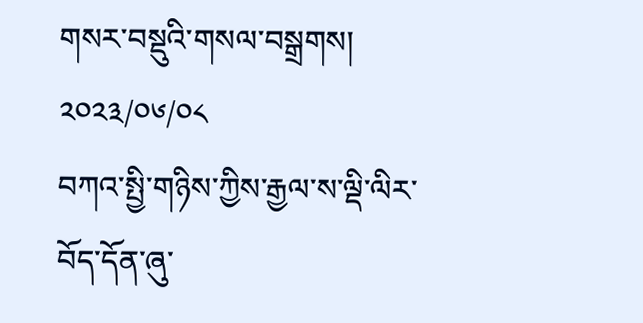གསར་བསྡུའི་གསལ་བསྒྲགས།
༢༠༢༣/༠༦/༠༨
བཀའ་སྤྱི་གཉིས་ཀྱིས་རྒྱལ་ས་ལྡི་ལིར་བོད་དོན་ཞུ་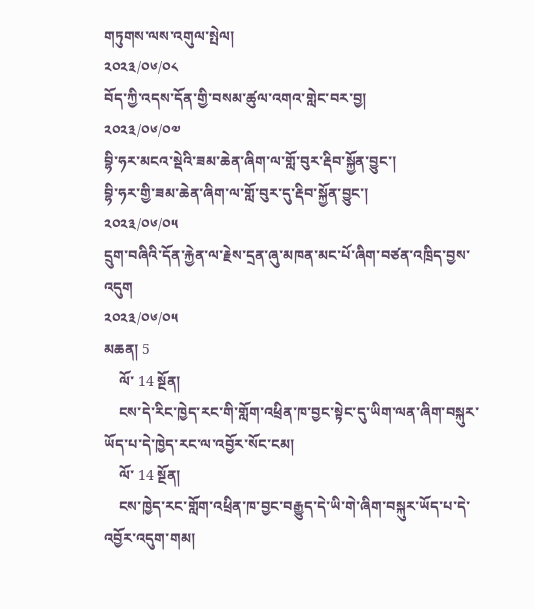གཏུགས་ལས་འགུལ་སྤེལ།
༢༠༢༣/༠༦/༠༨
བོད་ཀྱི་འདས་དོན་གྱི་བསམ་ཚུལ་འགའ་གླེང་བར་བྱ།
༢༠༢༣/༠༦/༠༧
བྷི་ཧར་མངའ་སྡེའི་ཟམ་ཆེན་ཞིག་ལ་གློ་བུར་རྡིབ་སྐྱོན་བྱུང་།
བྷི་ཧར་གྱི་ཟམ་ཆེན་ཞིག་ལ་གློ་བུར་དུ་རྡིབ་སྐྱོན་བྱུང་།
༢༠༢༣/༠༦/༠༥
དྲུག་བཞིའི་དོན་རྐྱེན་ལ་རྗེས་དྲན་ཞུ་མཁན་མང་པོ་ཞིག་བཙན་འཁྲིད་བྱས་འདུག
༢༠༢༣/༠༦/༠༥
མཆན། 5
    ལོ་ 14 སྔོན།
    ངས་དེ་རིང་ཁྱེད་རང་གི་གློག་འཕྲིན་ཁ་བྱང་སྟེང་དུ་ཡིག་ལན་ཞིག་བསྐུར་ཡོད་པ་དེ་ཁྱེད་རང་ལ་འབྱོར་སོང་ངམ།
    ལོ་ 14 སྔོན།
    ངས་ཁྱེད་རང་གློག་འཕྲིན་ཁ་བྱང་བརྒྱུད་དེ་ཡི་གེ་ཞིག་བསྐུར་ཡོད་པ་དེ་འབྱོར་འདུག་གམ།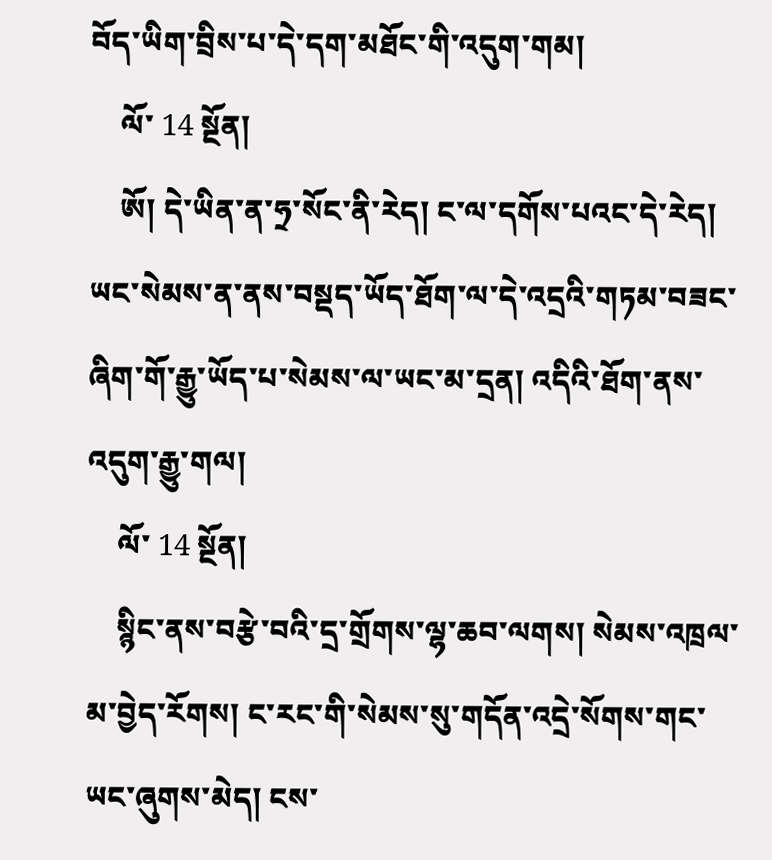བོད་ཡིག་བྲིས་པ་དེ་དག་མཐོང་གི་འདུག་གམ།
    ལོ་ 14 སྔོན།
    ཨོ། དེ་ཡིན་ན་ཧྲ་སོང་ནི་རེད། ང་ལ་དགོས་པའང་དེ་རེད། ཡང་སེམས་ན་ནས་བསྡད་ཡོད་ཐོག་ལ་དེ་འདྲའི་གཏམ་བཟང་ཞིག་གོ་རྒྱུ་ཡོད་པ་སེམས་ལ་ཡང་མ་དྲན། འདིའི་ཐོག་ནས་འདུག་རྒྱུ་གལ།
    ལོ་ 14 སྔོན།
    སྙིང་ནས་བརྩེ་བའི་དྲ་གྲོགས་ལྷ་ཆབ་ལགས། སེམས་འཁྲལ་མ་བྱེད་རོགས། ང་རང་གི་སེམས་སུ་གདོན་འདྲེ་སོགས་གང་ཡང་ཞུགས་མེད། ངས་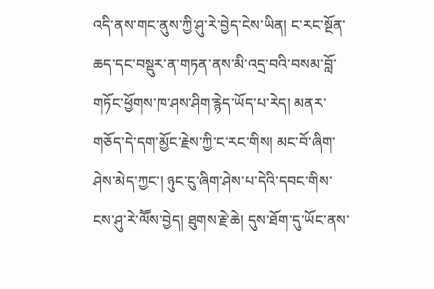འདི་ནས་གང་ནུས་ཀྱི་ཤུ་རེ་བྱེད་ངེས་ཡིན། ང་རང་སྔོན་ཆད་དང་བསྡུར་ན་གཏན་ནས་མི་འདྲ་བའི་བསམ་བློ་གཏོང་ཕྱོགས་ཁ་ཤས་ཤིག་རྙེད་ཡོད་པ་རེད། མནར་གཅོད་དེ་དག་མྱོང་རྗེས་ཀྱི་ང་རང་གིས། མང་བོ་ཞིག་ཤེས་མེད་ཀྱང་། ཉུང་ངུ་ཞིག་ཤེས་པ་དེའི་དབང་གིས་ངས་ཤུ་རེ་ལཽས་བྱེད། ཐུགས་རྗེ་ཆེ། དུས་ཐོག་དུ་ཡོང་ནས་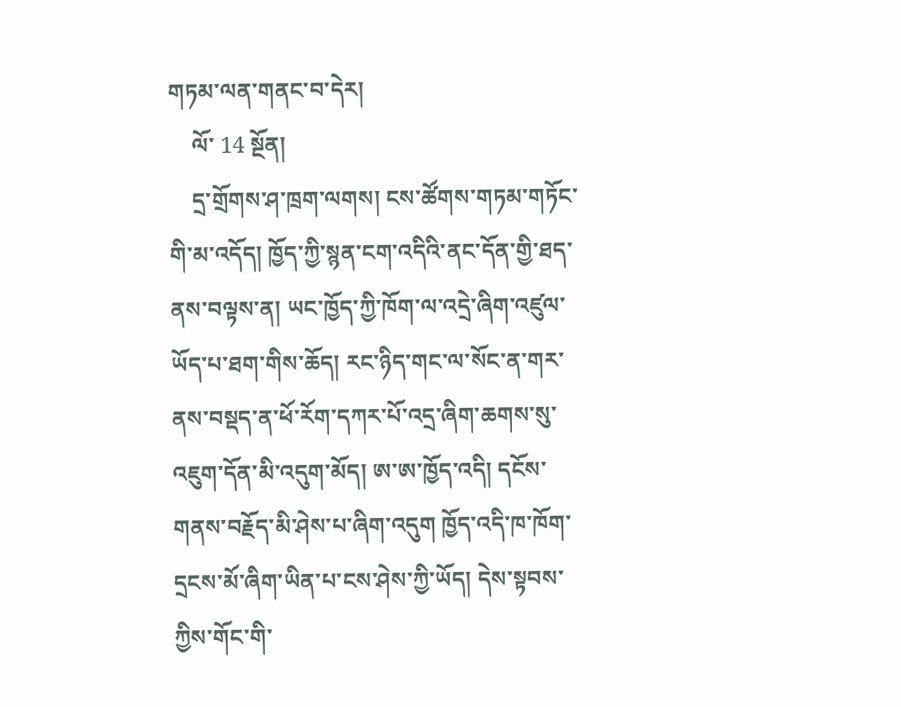གཏམ་ལན་གནང་བ་དེར།
    ལོ་ 14 སྔོན།
    དྲ་གྲོགས་ཤ་ཁྲག་ལགས། ངས་ཚོགས་གཏམ་གཏོང་གི་མ་འདོད། ཁྱོད་ཀྱི་སྙན་ངག་འདིའི་ནང་དོན་གྱི་ཐད་ནས་བལྟས་ན། ཡང་ཁྱོད་ཀྱི་ཁོག་ལ་འདྲེ་ཞིག་འཛུལ་ཡོད་པ་ཐག་གིས་ཆོད། རང་ཉིད་གང་ལ་སོང་ན་གར་ནས་བསྡད་ན་ཕོ་རོག་དཀར་པོ་འདྲ་ཞིག་ཆགས་སུ་འཇུག་དོན་མི་འདུག་མོད། ཨ་ཨ་ཁྱོད་འདི། དངོས་གནས་བརྗོད་མི་ཤེས་པ་ཞིག་འདུག ཁྱོད་འདི་ཁ་ཁོག་དྲངས་མོ་ཞིག་ཡིན་པ་ངས་ཤེས་ཀྱི་ཡོད། དེས་སྟབས་ཀྱིས་གོང་གི་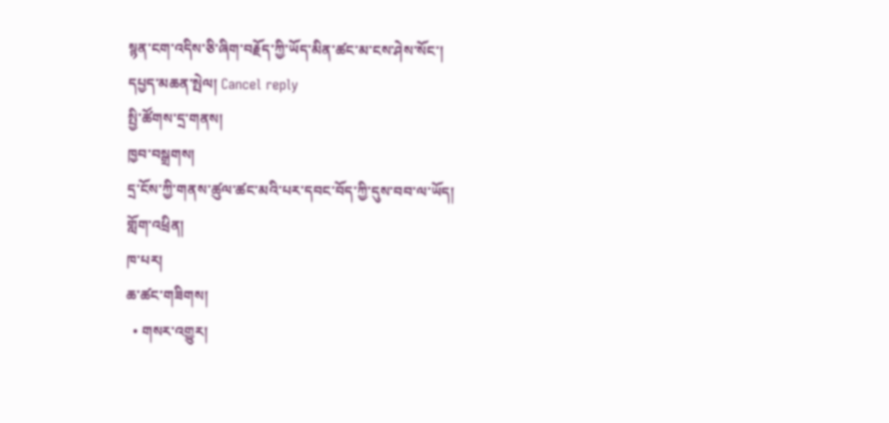སྙན་ངག་འདིས་ཅི་ཞིག་བརྗོད་ཀྱི་ཡོད་མིན་ཚང་མ་ངས་ཤེས་སོང་།
དཔྱད་མཆན་སྤེལ། Cancel reply
སྤྱི་ཚོགས་དྲ་གནས།
ཁྱབ་བསྒྲགས།
དྲ་ངོས་ཀྱི་གནས་ཚུལ་ཚང་མའི་པར་དབང་བོད་ཀྱི་དུས་བབ་ལ་ཡོད།
གློག་འཕྲིན།
ཁ་པར།
ཆ་ཚང་གཟིགས།
  • གསར་འགྱུར།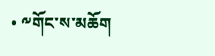• ༸གོང་ས་མཆོག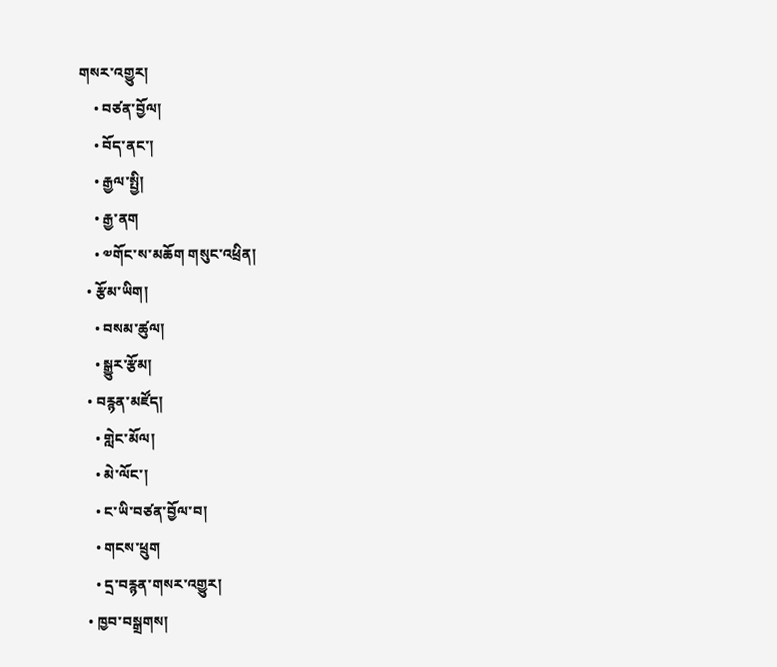གསར་འགྱུར།
    • བཙན་བྱོལ།
    • བོད་ནང་།
    • རྒྱལ་སྤྱི།
    • རྒྱ་ནག
    • ༧གོང་ས་མཆོག གསུང་འཕྲིན།
  • རྩོམ་ཡིག།
    • བསམ་ཚུལ།
    • སྒྱུར་རྩོམ།
  • བརྙན་མཛོད།
    • གླེང་མོལ།
    • མེ་ལོང་།
    • ང་ཡི་བཙན་བྱོལ་བ།
    • གངས་ཕྲུག
    • དྲ་བརྙན་གསར་འགྱུར།
  • ཁྱབ་བསྒྲགས།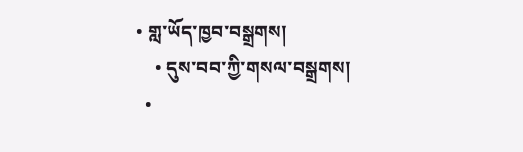• གླ་ཡོད་ཁྱབ་བསྒྲགས།
    • དུས་བབ་ཀྱི་གསལ་བསྒྲགས།
  •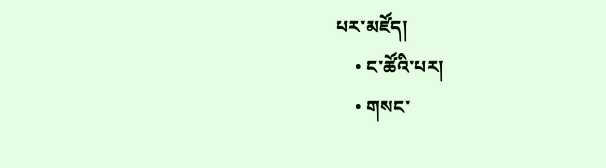པར་མཛོད།
    • ང་ཚོའི་པར།
    • གསང་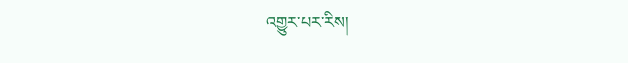འགྱུར་པར་རིས།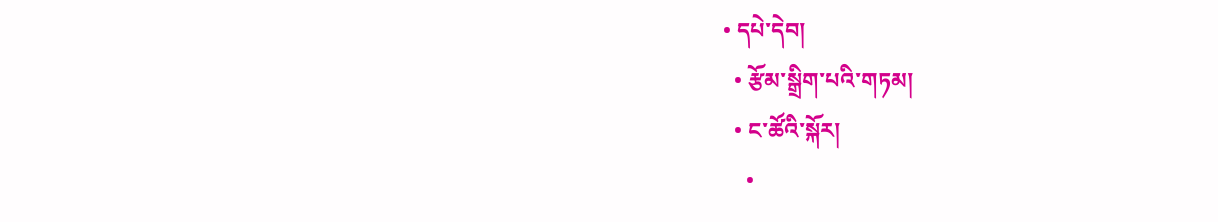• དཔེ་དེབ།
  • རྩོམ་སྒྲིག་པའི་གཏམ།
  • ང་ཚོའི་སྐོར།
    •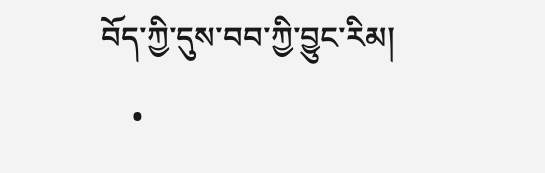བོད་ཀྱི་དུས་བབ་ཀྱི་བྱུང་རིམ།
    •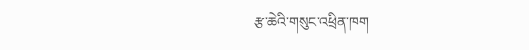རྩ་ཆེའི་གསུང་འཕྲིན་ཁག